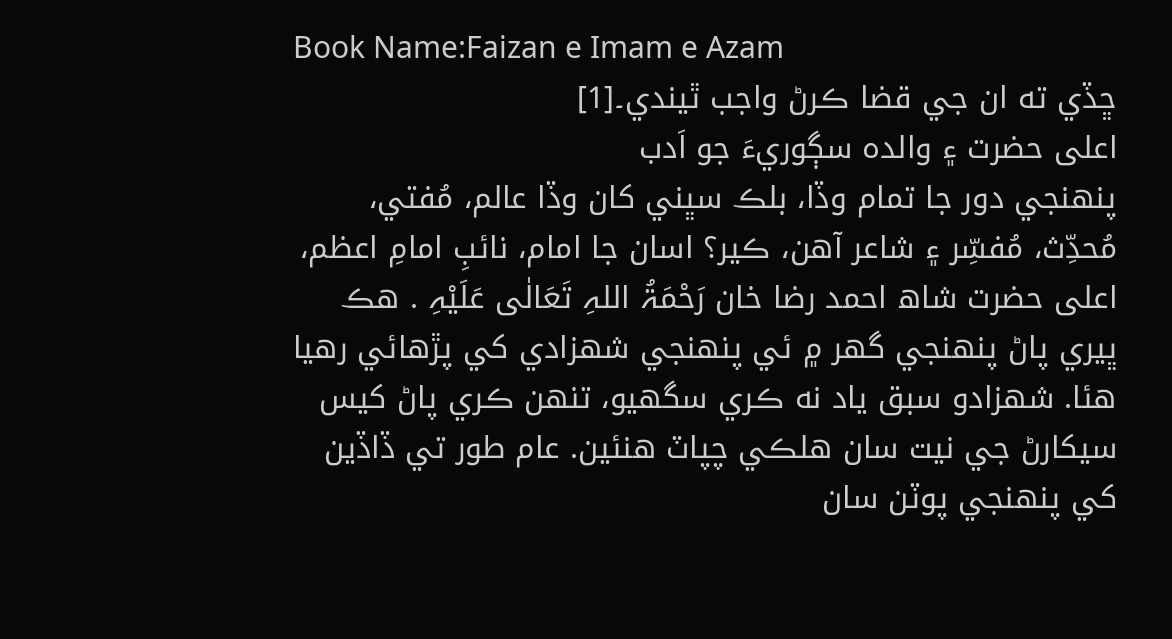Book Name:Faizan e Imam e Azam
ڇڏي ته ان جي قضا ڪرڻ واجب ٿيندي۔[1]
اعلى حضرت ۽ والده سڳوريءَ جو اَدب
پنهنجي دور جا تمام وڏا، بلڪ سڀني کان وڏا عالم، مُفتي، مُحدِّث، مُفسِّر ۽ شاعر آهن، ڪير؟ اسان جا امام، نائبِ امامِ اعظم، اعلى حضرت شاھ احمد رضا خان رَحْمَۃُ اللہِ تَعَالٰی عَلَیْہِ . هڪ ڀيري پاڻ پنهنجي گهر ۾ ئي پنهنجي شهزادي کي پڙهائي رهيا هئا. شهزادو سبق ياد نه ڪري سگهيو، تنهن ڪري پاڻ کيس سيکارڻ جي نيت سان هلڪي چپاٽ هنئين. عام طور تي ڏاڏين کي پنهنجي پوٽن سان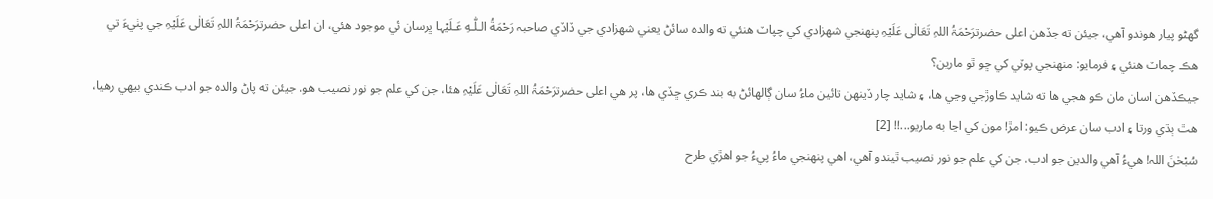گهڻو پيار هوندو آهي، جيئن ته جڏهن اعلى حضرترَحْمَۃُ اللہِ تَعَالٰی عَلَیْہِ پنهنجي شهزادي کي چپاٽ هنئي ته والده سائڻ يعني شهزادي جي ڏاڏي صاحبہ رَحْمَةُ الـلّٰـهِ عَـلَيْہا ڀرسان ئي موجود هئي، ان اعلى حضرترَحْمَۃُ اللہِ تَعَالٰی عَلَیْہِ جي پٺيءَ تي هڪ چماٽ هنئي ۽ فرمايو: منهنجي پوٽي کي ڇو ٿو مارين؟
جيڪڏهن اسان مان ڪو هجي ها ته شايد ڪاوڙجي وڃي ها، ۽ شايد چار ڏينهن تائين ماءُ سان ڳالهائڻ به بند ڪري ڇڏي ها، پر هي اعلى حضرترَحْمَۃُ اللہِ تَعَالٰی عَلَیْہِ هئا، جن کي علم جو نور نصيب هو. جيئن ته پاڻ والده جو ادب ڪندي بيهي رهيا، هٿ ٻڌي ورتا ۽ ادب سان عرض ڪيو: امڙ! مون کي اڃا به ماريو...!! [2]
سُبْحٰنَ اللہ! هيءُ آهي والدين جو ادب. جن کي علم جو نور نصيب ٿيندو آهي، اهي پنهنجي ماءُ پيءُ جو اهڙي طرح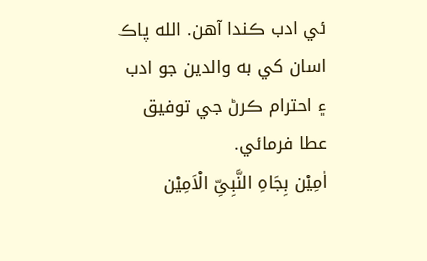ئي ادب ڪندا آهن. الله پاڪ اسان کي به والدين جو ادب ۽ احترام ڪرڻ جي توفيق عطا فرمائي.
اٰمِیْن بِجَاہِ النَّبِیِّ الْاَمِیْن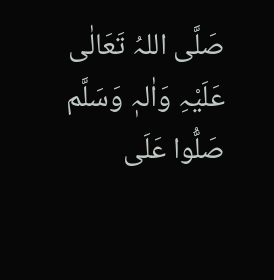صَلَّی اللہُ تَعَالٰی عَلَیْہِ وَاٰلہٖ وَسَلَّم
صَلُّوا عَلَی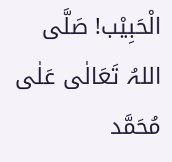الْحَبِیْب! صَلَّی اللہُ تَعَالٰی عَلٰی مُحَمَّد